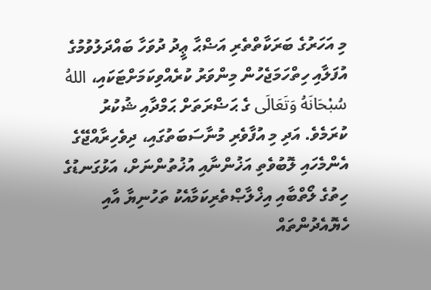މި އަހަރުގެ ބަރަކާތްތެރި އަޟްޙާ ޢީދު ދުވަހާ ބައްދަލުވުމުގެ އުފަލާއި ހިތްހަމަޖެހުން މިންވަރު ކުރެއްވިކަމަށްޓަކައި، اللهُ سُبْحَانَهُ وَتَعَالَى ގެ ޙަޟްރަތަށް ޙަމްދާއި ޝުކުރު ކުރަމެވެ. އަދި މި އުފާވެރި މުނާސަބަތުގައި، ދިވެހިރާއްޖޭގެ އެންމެހައި ލޮބުވެތި އަޚުންނާއި އުޚުތުންނަށް، އަޅުގަނޑުގެ ހިތުގެ ލޯތްބާއި އިޚްލާޞްތެރިކަމާއެކު ތަހުނިޔާ އާއި ހެޔޮއެދުންތައް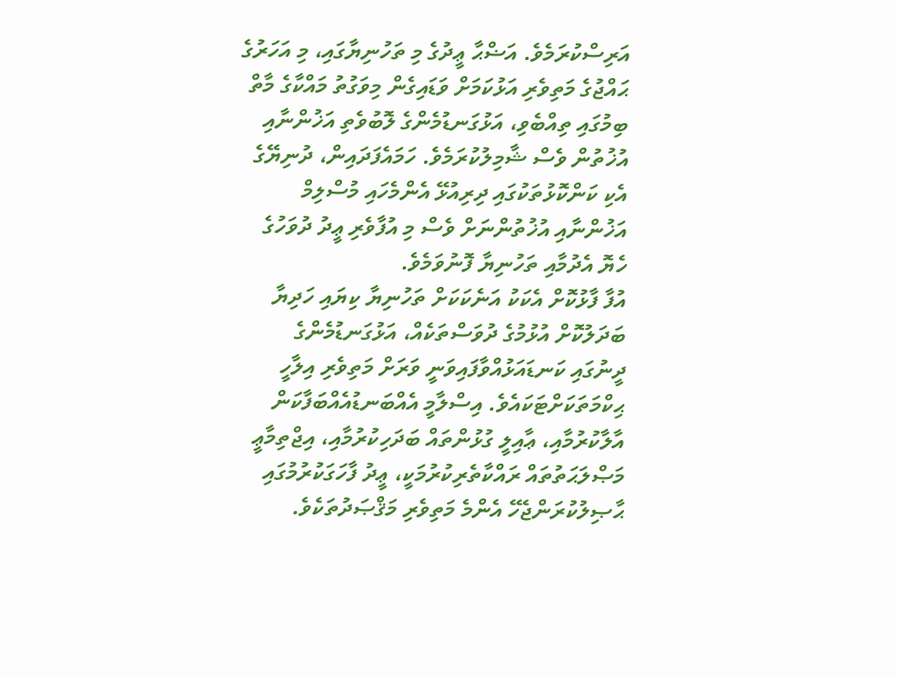އަރިސްކުރަމެވެ. އަޟްޙާ ޢީދުގެ މި ތަހުނިޔާގައި، މި އަހަރުގެ ޙައްޖުގެ މަތިވެރި އަޅުކަމަށް ވަޑައިގެން މިވަގުތު މައްކާގެ މާތް ބިމުގައި ތިއްބެވި، އަޅުގަނޑުމެންގެ ލޮބުވެތި އަޚުންނާއި އުޚުތުން ވެސް ޝާމިލުކުރަމެވެ. ހަމައެފަދައިން، ދުނިޔޭގެ އެކި ކަންކޮޅުތަކުގައި ދިރިއުޅޭ އެންމެހައި މުސްލިމް އަޚުންނާއި އުޚުތުންނަށް ވެސް މި އުފާވެރި ޢީދު ދުވަހުގެ ހެޔޮ އެދުމާއި ތަހުނިޔާ ފޮނުވަމެވެ.
އުފާ ފާޅުކޮށް އެކަކު އަނެކަކަށް ތަހުނިޔާ ކިޔައި ހަދިޔާ ބަދަލުކޮށް އުޅުމުގެ ދުވަސްތަކެއް، އަޅުގަނޑުމެންގެ ދީނުގައި ކަނޑައަޅުއްވާފައިވަނީ ވަރަށް މަތިވެރި އިލާހީ ޙިކްމަތަކަށްޓަކައެވެ. އިސްލާމީ އެއްބަނޑުއެއްބަފާކަން އާލާކުރުމާއި، ޢާއިލީ ގުޅުންތައް ބަދަހިކުރުމާއި، އިޖްތިމާޢީ މަޞްލަޙަތުތައް ރައްކާތެރިކުރުމަކީ، ޢީދު ފާހަގަކުރުމުގައި ޙާޞިލުކުރަންޖެހޭ އެންމެ މަތިވެރި މަޤްޞަދުތަކެވެ.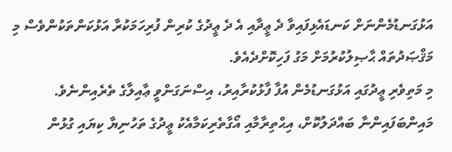އަޅުގަނޑުމެންނަށް ކަނޑައެޅިފައިވާ ދެ ޢީދާއި އެ ދެ ޢީދުގެ ކުރިން ފުރިހަމަކުރާ އަޅުކަންތަކުންވެސް މި މަޤްޞަދުތައް ޙާޞިލުކުރުމަށް މަގު ފަހިކޮށްދެއެވެ.
މި މަތިވެރި ޢީދުގައި އަޅުގަނޑުމެން އުފާ ފާޅުކުރާއިރު، އިސްނަގަންވީ ޢާއިލާގެ ތެރެއިންނެވެ. މައިންބަފައިންނާ ބައްދަލުކޮށް، އިޙްތިރާމާއި އޯގާތެރިކަމާއެކު ޢީދުގެ ތަހުނިޔާ ކިޔައި ގުޅުން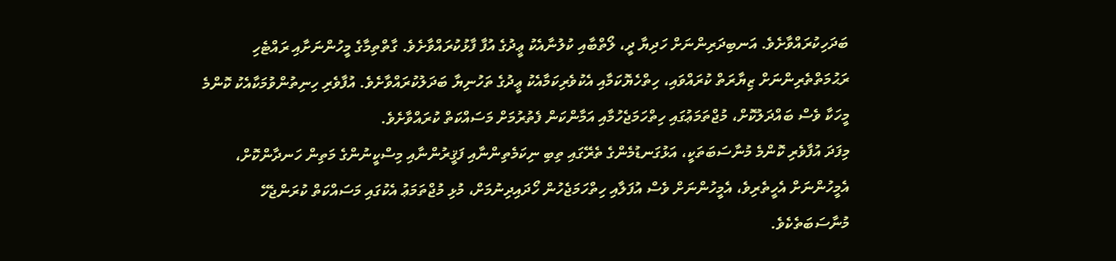ބަދަހިކުރައްވާށެވެ. އަނބިދަރިންނަށް ހަދިޔާ ދީ، ލޯތްބާއި ކުލުނާއެކު ޢީދުގެ އުފާ ފާޅުކުރައްވާށެވެ. ގާތްތިމާގެ މީހުންނަށާއި ރައްޓެހި ރަޙުމަތްތެރިންނަށް ޒިޔާރަތް ކުރައްވައި، ހިތްހެޔޮކަމާއި އެކުވެރިކަމާއެކު ޢީދުގެ ތަހުނިޔާ ބަދަލުކުރައްވާށެވެ. އުފާވެރި ހިނިތުންވުމަކާއެކު ކޮންމެ މީހަކާ ވެސް ބައްދަލުކޮށް، މުޖްތަމަޢުގައި ހިތްހަމަޖެހުމާއި އަމާންކަން ފެތުރުމަށް މަސައްކަތް ކުރައްވާށެވެ.
މިފަދަ އުފާވެރި ކޮންމެ މުނާސަބަތަކީ، އަޅުގަނޑުމެންގެ ތެރޭގައި ތިބި ނިކަމެތިންނާއި ފަޤީރުންނާއި މިސްކީނުންގެ މަތިން ހަނދާންކޮށް، އެމީހުންނަށް އެހީތެރިވެ، އެމީހުންނަށް ވެސް އުފަލާއި ހިތްހަމަޖެހުން ހޯދައިދިނުމަށް، މުޅި މުޖްތަމަޢު އެކުގައި މަސައްކަތް ކުރަންޖެހޭ މުނާސަބަތެކެވެ.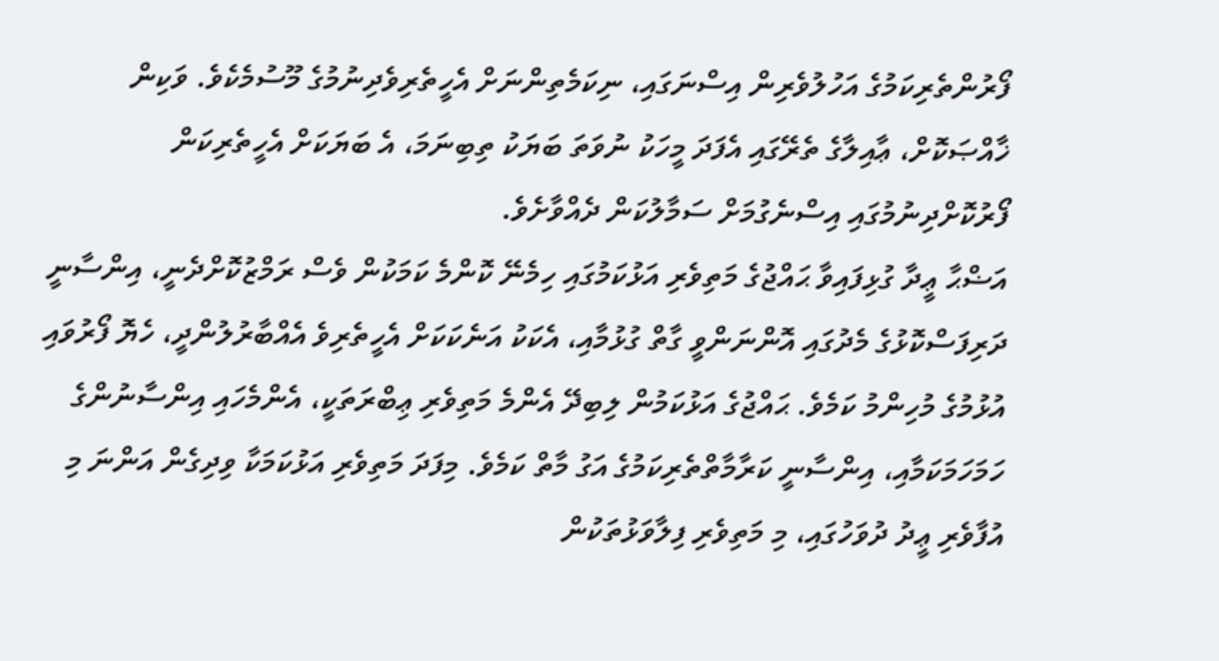ފޯރުންތެރިކަމުގެ އަހުލުވެރިން އިސްނަގައި، ނިކަމެތިންނަށް އެހީތެރިވެދިނުމުގެ މޫސުމެކެވެ. ވަކިން ޚާއްޞަކޮށް، ޢާއިލާގެ ތެރޭގައި އެފަދަ މީހަކު ނުވަތަ ބަޔަކު ތިބިނަމަ، އެ ބަޔަކަށް އެހީތެރިކަން ފޯރުކޮށްދިނުމުގައި އިސްނެގުމަށް ސަމާލުކަން ދެއްވާށެވެ.
އަޟްޙާ ޢީދާ ގުޅިފައިވާ ޙައްޖުގެ މަތިވެރި އަޅުކަމުގައި ހިމެނޭ ކޮންމެ ކަމަކުން ވެސް ރަމްޒުކޮށްދެނީ، އިންސާނީ ދަރިފަސްކޮޅުގެ މެދުގައި އޮންނަންވީ ގާތް ގުޅުމާއި، އެކަކު އަނެކަކަށް އެހީތެރިވެ އެއްބާރުލުންދީ، ހެޔޮ ފޯރުވައި އުޅުމުގެ މުހިންމު ކަމެވެ. ޙައްޖުގެ އަޅުކަމުން ލިބިދޭ އެންމެ މަތިވެރި ޢިބްރަތަކީ، އެންމެހައި އިންސާނުންގެ ހަމަހަމަކަމާއި، އިންސާނީ ކަރާމާތްތެރިކަމުގެ އަގު މާތް ކަމެވެ. މިފަދަ މަތިވެރި އަޅުކަމަކާ ވިދިގެން އަންނަ މި އުފާވެރި ޢީދު ދުވަހުގައި، މި މަތިވެރި ފިލާވަޅުތަކުން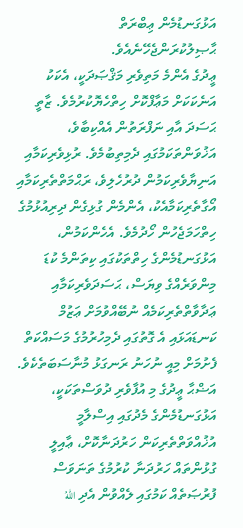އަޅުގަނޑުމެން ޢިބްރަތް ޙާޞިލުކުރަންޖެހޭނެއެވެ.
ޢީދުގެ އެންމެ މަތިވެރި މަޤްޞަދަކީ، އެކަކު އަނެކަކަށް މަޢާފްކޮށް ހިތްހެޔޮކުރުމެވެ. ޒާތީ ޙަސަދަ އާއި ނަފްރަތުން އެއްކިބާވެ، އަޚުވަންތަކަމުގައި ދެމިތިބުމެވެ. ރުޅިވެރިކަމާއި އަނިޔާވެރިކަމުން ދުރުހެލިވެ، ރަޙްމަތްތެރިކަމާއި އޯގާތެރިކަމާއެކު، އެންމެން ގުޅިގެން ދިރިއުޅުމުގެ ހިތްހަމަޖެހުން ހޯދުމެވެ. އެހެންކަމުން، އަޅުގަނޑުމެންގެ ހިތްތަކުގައި ކިތަންމެ ކުޑަ މިންވަރެއްގެ ވިޔަސް، ޙަސަދަވެރިކަމާއި ޢަދާވާތްތެރިކަމެއް ނުބޭއްވުމަށް ޢަޒުމް ކަނޑައަޅައި އެ ގޮތުގައި ދެމިހުރުމުގެ މަސައްކަތް ފެށުމަށް މިއީ ނުހަނު ރަނގަޅު މުނާސަބަތެކެވެ.
އަޟްޙާ ޢީދުގެ މި އުފާވެރި ދުވަސްތަކަކީ، އަޅުގަނޑުމެންގެ މެދުގައި އިސްލާމީ އުޚުއްވަތްތެރިކަން ހަރުދަނާކޮށް، ޢާއިލީ ގުޅުންތައް ހަރުދަނާ ކުރުމުގެ ތަނަވަސް ފުރުޞަތެއް ކަމުގައި ލެއްވުން އެދި اللهُ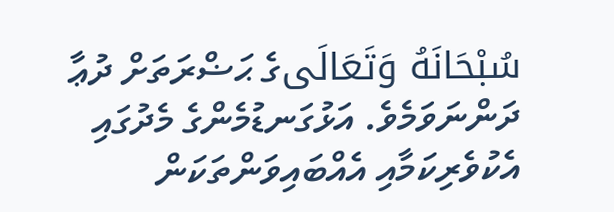سُبْحَانَهُ وَتَعَالَىގެ ޙަޟްރަތަށް ދުޢާ ދަންނަވަމެވެ. އަޅުގަނޑުމެންގެ މެދުގައި އެކުވެރިކަމާއި އެއްބައިވަންތަކަން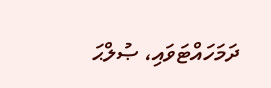ދަމަހައްޓަވައި، ޞުލްޙަ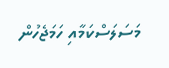މަސަލަސްކަމާއި ހަމަޖެހުން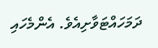ދަމަހައްޓަވާށިއެވެ. އެންމެހައި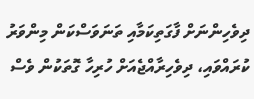ދިވެހިންނަށް ފާގަތިކަމާއި ތަނަވަސްކަން މިންވަރު ކުރައްވައި، ދިވެހިރާއްޖެއަށް ހުރިހާ ގޮތަކުން ވެސް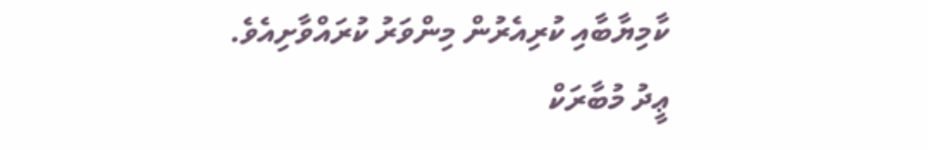ކާމިޔާބާއި ކުރިއެރުން މިންވަރު ކުރައްވާށިއެވެ.
ޢީދު މުބާރަކް